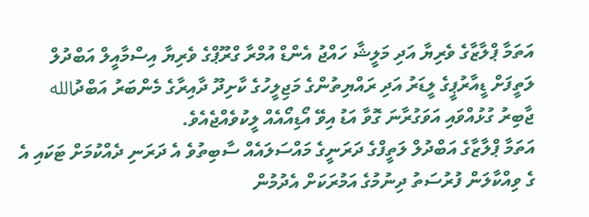އަތަމާ ޕްލާޒާގެ ވެރިޔާ އަދި މަލީޝާ ހައްޖު އެންޑް އުމްރާ ގްރޫޕްގެ ވެރިޔާ އިސްމާއީލް އަބްދުލް ލަތީފަށް ޑީއާރުޕީގެ ލީޑަރު އަދި ރައްޔިތުންގެ މަޖިލީހުގެ ކާށިދޫ ދާއިރާގެ މެންބަރު އަބްދުالله ޖާބިރު ގުޅުއްވައި އަވަގުރާނަ ގޮވާ އަޑު އިވޭ އޯޑިއޯއެއް ލީކުވެއްޖެއެވެ.
އަތަމާ ޕްލާޒާގެ އަބްދުލް ލަތީފްގެ ދަރަނީގެ މައްސަލައެއް ސާބިތުވެ އެ ދަރަނި ދެއްކުމަށް ޓަކައި އެ ގެ ވިއްކާލަން ފުރުސަތު ދިނުމުގެ އަމުރަކަށް އެދުމުން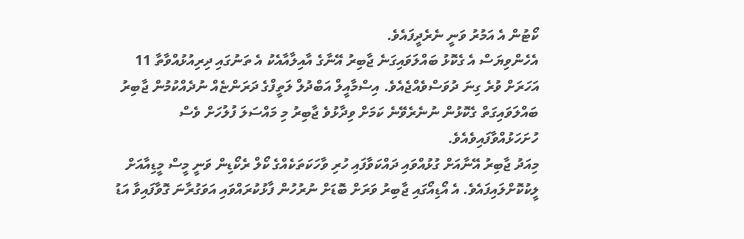ކޯޓުން އެ އަމުރު ވަނީ ނެރެދީފައެވެ.
އެހެންވިޔަސް އެ ގެކޮޅު ބައްލަވައިގަނެ ޖާބިރު އޭނާގެ އާއިލާއާއެކު އެ ތަނުގައި ދިރިއުޅުއްވާތާ 11 އަހަރަށް ވުރެ ގިނަ ދުވަސްވެއްޖެއެވެ. އިސްމާއީލް އަބްދުލް ލަތީފްގެ ދަރަންޏެއް ނުދެއްކުމުން ޖާބިރު ބައްލަވައިގަތް ގެކޮޅުން ނުނެރެވޭނެ ކަމަށް ވިދާޅުވެ ޖާބިރު މި މައްސަލަ ފުލުހަށް ވެސް ހުށަހަޅުއްވާފައިވެއެވެ.
މިއަދު ޖާބިރު އޭނާއަށް ގުޅުއްވައި ދައްކަވާފައި ހުރި ވާހަކަތަކެއްގެ ކޯލް ރެކޯޑިން ވަނީ މީސް މީޑިއާއަށް ލީކުކޮށްލައިފައެވެ. އެ އޯޑިއޯގައި ޖާބިރު ވަރަށް ބޮޑަށް ނުރުހުން ފާޅުކުރައްވައި އަވަގުރާނަ ގޮވާފައިވާ އަޑު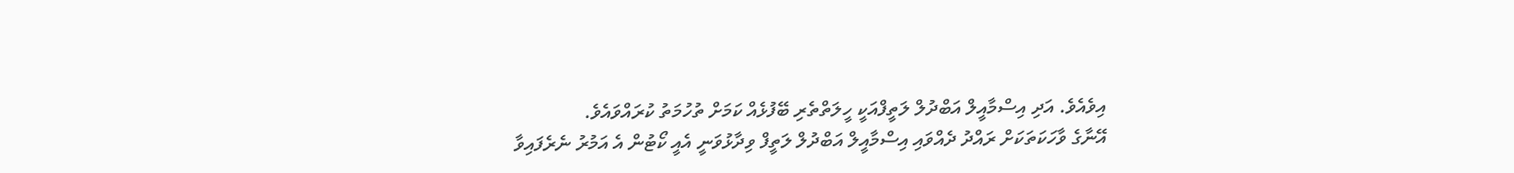އިވެއެވެ. އަދި އިސްމާއީލް އަބްދުލް ލަތީފްއަކީ ހީލަތްތެރި ބޭފުޅެއް ކަމަށް ތުހުމަތު ކުރައްވައެވެ.
އޭނާގެ ވާހަކަތަކަށް ރައްދު ދެއްވައި އިސްމާއީލް އަބްދުލް ލަތީފް ވިދާޅުވަނީ އެއީ ކޯޓުން އެ އަމުރު ނެރެފައިވާ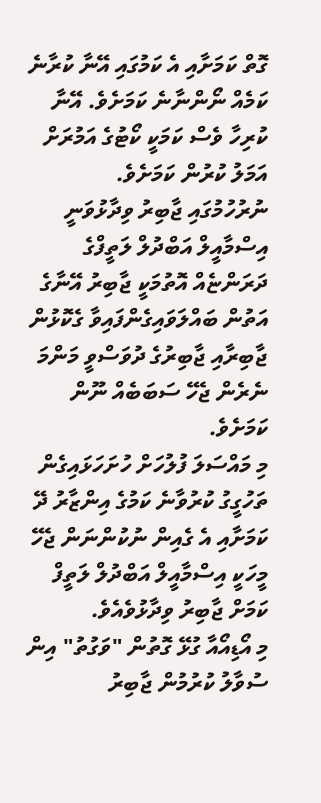ގޮތް ކަމަށާއި އެ ކަމުގައި އޭނާ ކުރާނެ ކަމެއް ނޯންނާނެ ކަމަށެވެ. އޭނާ ކުރިހާ ވެސް ކަމަކީ ކޯޓުގެ އަމުރަށް އަމަލު ކުރުން ކަމަށެވެ.
ނުރުހުމުގައި ޖާބިރު ވިދާޅުވަނީ އިސްމާއީލް އަބްދުލް ލަތީފްގެ ދަރަންޏެއް އޮތުމަކީ ޖާބިރު އޭނާގެ އަތުން ބައްލަވައިގެންފައިވާ ގެކޮޅުން ޖާބިރާއި ޖާބިރުގެ ދުވަސްވީ މަންމަ ނެރެން ޖެހޭ ސަބަބެއް ނޫން ކަމަށެވެ.
މި މައްސަލަ ފުލުހަށް ހުށަހަޅައިގެން ތަހުގީގު ކުރުވާނެ ކަމުގެ އިންޒާރު ދޭ ކަމަށާއި އެ ގެއިން ނުކުންނަން ޖެހޭ މީހަކީ އިސްމާއީލް އަބްދުލް ލަތީފް ކަމަށް ޖާބިރު ވިދާޅުވެއެވެ.
މި އޯޑިއޯއާ ގުޅޭ ގޮތުން "ވަގުތު" އިން ސުވާލު ކުރުމުން ޖާބިރު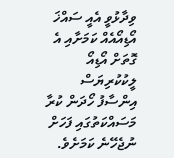ވިދާޅުވީ އެއީ ސައްޚަ އޯޑިއޯއެއް ކަމަށާއި އެ ގޮތަށް އޯޑިއޯ ލީކުކުރިޔަސް އިންސާފު ހޯދަން ކުރާ މަސައްކަތުގައި ފަހަށް ނުޖެހޭނެ ކަމަށެވެ.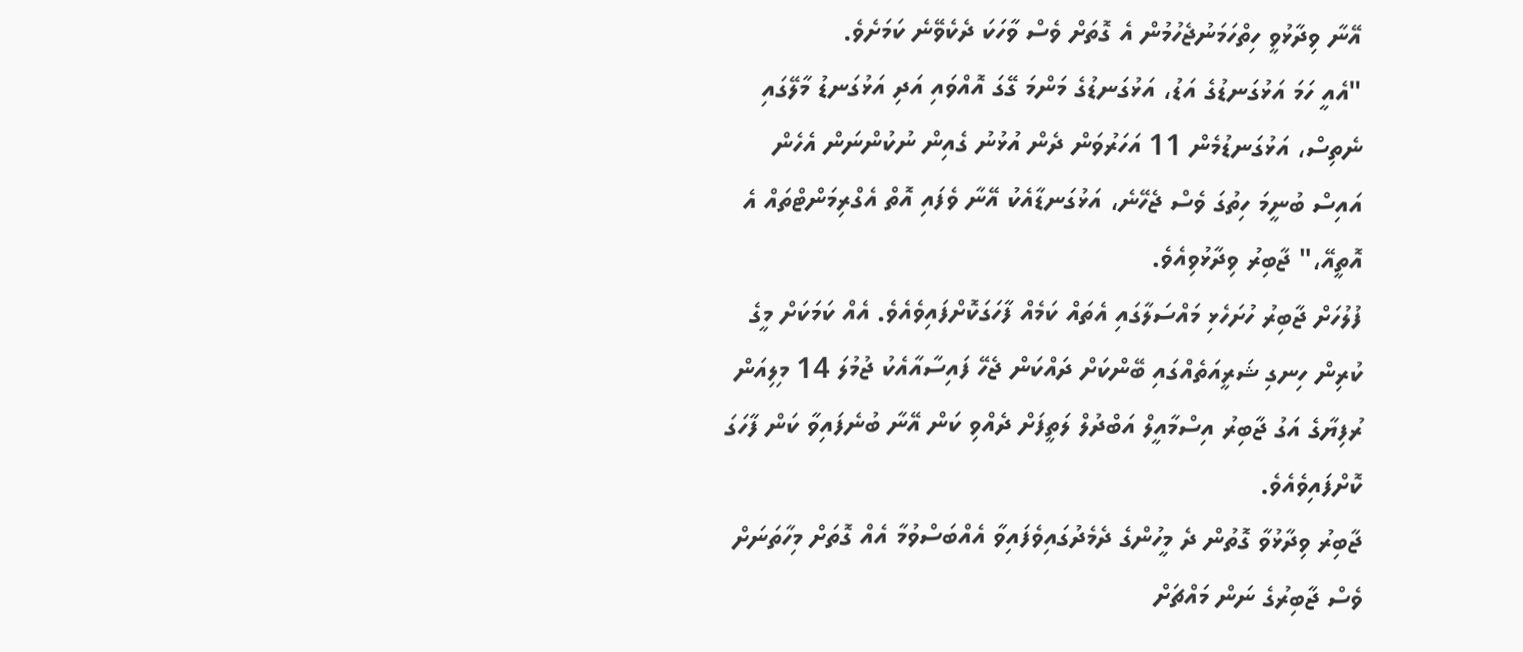އޭނާ ވިދާޅުވީ ހިތްހަމަނުޖެހުމުން އެ ގޮތަށް ވެސް ވާހަކަ ދެކެވޭނެ ކަމަށެވެ.
"އެއީ ހަމަ އަޅުގަނޑުގެ އަޑު، އަޅުގަނޑުގެ މަންމަ ގޭގަ އޮއްވައި އަދި އަޅުގަނޑު މާލޭގައި ނެތިސް، އަޅުގަނޑުމެން 11 އަހަރުވަން ދެން އުޅުނު ގެއިން ނުކުންނަން އެހެން އައިސް ބުނީމަ ހިތުގަ ވެސް ޖެހޭނެ، އަޅުގަނޑާއެކު އޭނާ ވެފައި އޮތް އެގްރިމަންޓްތައް އެ އޮތީއޭ،" ޖާބިރު ވިދާޅުވިއެވެ.
ފުލުހަށް ޖާބިރު ހުށަހެޅި މައްސަލާގައި އެތައް ކަމެއް ފާހަގަކޮށްފައިވެއެވެ. އެއް ކަމަކަށް މީގެ ކުރިން ހިނގި ޝަރީއަތެއްގައި ބޭންކަށް ދައްކަން ޖެހޭ ފައިސާއާއެކު ޖުމުލަ 14 މިލިއަން ރުފިޔާގެ އަގު ޖާބިރު އިސްމާއީލް އަބްދުލް ލަތީފަށް ދެއްވި ކަން އޭނާ ބުނެފައިވާ ކަން ފާހަގަ ކޮށްފައިވެއެވެ.
ޖާބިރު ވިދާޅުވާ ގޮތުން ދެ މީހުންގެ ދެމެދުގައިވެފައިވާ އެއްބަސްވުމާ އެއް ގޮތަށް މިހާތަނަށް ވެސް ޖާބިރުގެ ނަން މައްޗަށް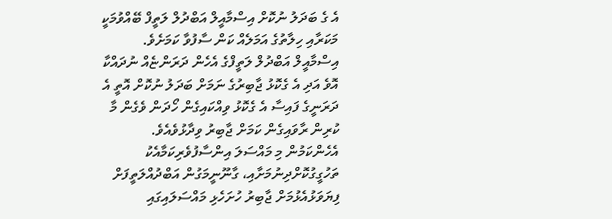އެ ގެ ބަދަލު ނުކޮށް އިސްމާއީލް އަބްދުލް ލަތީފް ބޭއްވުމަކީ މަކަރާއި ހިލާތުގެ އަމަލެއް ކަން ސާފުވާ ކަމަށެވެ.
އިސްމާއީލް އަބްދުލް ލަތީފްގެ އެހެން ދަރަންޏެއް ނުދައްކާ އޮވެ އަދި އެ ގެކޮޅު ޖާބިރުގެ ނަމަށް ބަދަލު ނުކޮށް އޮތީ އެ ދަރަނީގެ ފައިސާ އެ ގެކޮޅު ވިއްކައިގެން ހޯދަން ވެގެން މާ ކުރިން ރާވައިގެން ކަމަށް ޖާބިރު ވިދާޅުވެއެވެ.
އެހެންކަމުން މި މައްސަލަ އިންސާފުވެރިކަމާއެކު ތަހުގީގުކޮށްދިނުމަށާއި، ގާނޫނީމަގުން އަބްދުއްލަތީފަށް ފިޔަވަޅުއެޅުމަށް ޖާބިރު ހުށަހެޅި މައްސަލައިގައި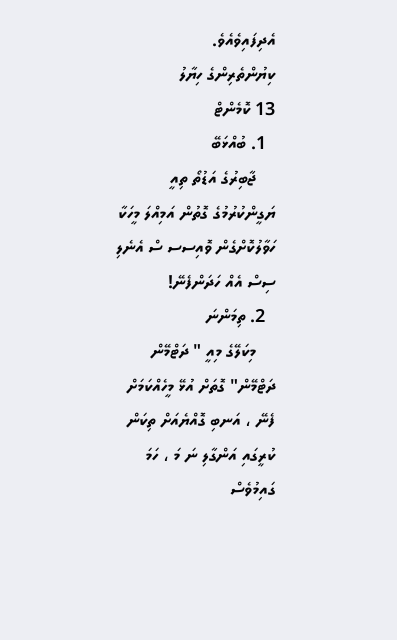އެދިފައިވެއެވެ.
ކިޔުންތެރިންގެ ހިޔާލު
13 ކޮމެންޓް
  1. ބުއްޅަބޭ
    ޖާބިރުގެ އަޑުތޯ ތިއީ ޔަގީންކުރުމުގެ ގޮތުން އަމިއްލަ މީހަކާ ހަވާލުކޮށްގެން ވޮއިސސ ސް އެނެލި ސިސް އެއް ހަދަންފެނޭ!
  2. ތިމަންނަ
    މިކަލޭގެ މިއީ " ދަޓްމޭން ދަޓްމޭން" ގޮތަށް އުޅޭ މީހެއްކަމަށް ފެނޭ ، އަނބި ގޮއްޔެއަށް ތިކަން ކުރީގައި އަންގާލި ނަ މަ ، ހަމަ ގައިމުވެސް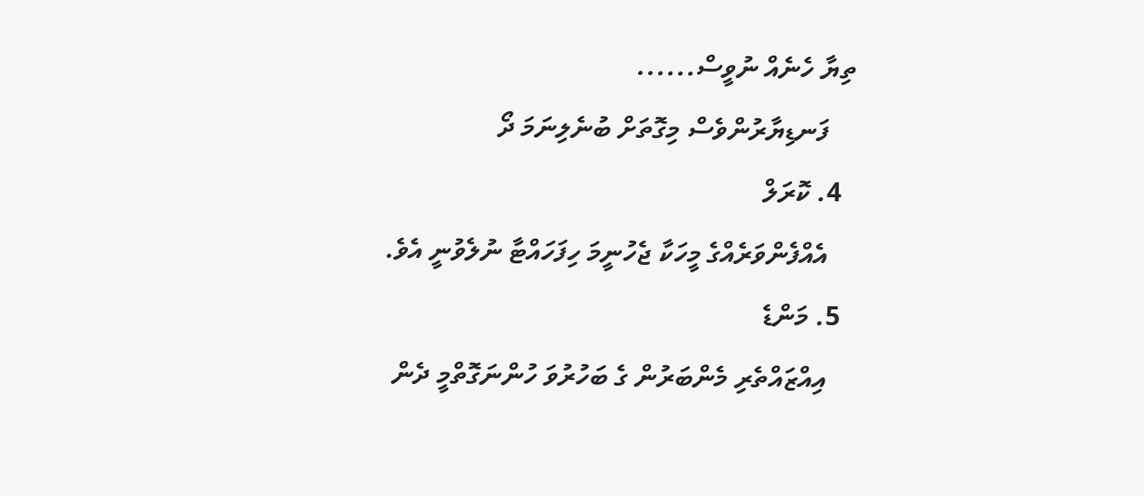ތިޔާ ހެނެއް ނުވީސް......
    ފަނޑިޔާރުންވެސް މިގޮތަށް ބުނެލިނަމަ ދޯ
  4. ކޮރަލް
    އެއްފެންވަރެއްގެ މީހަކާ ޖެހުނީމަ ހިފަހައްޓާ ނުލެވުނީ އެވެ.
  5. މަންޑެ
    އިއްޒައްތެރި މެންބަރުން ގެ ބަހުރުވަ ހުންނަގޮތްމީ ދެން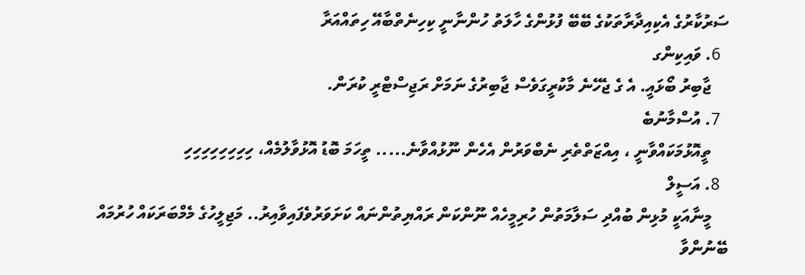ސަރުކާރުގެ އެކިއިދާރާތަކުގެ ބޭބޭ ފުޅުންގެ ހާލަތު ހުންނާނީ ކިހިނެތްބާއޭ ހިތައްއަރާ
  6. ވައިކިންގ
    ޖާބިރު ބޯޅައީ. އެ ގެ ޖެހޭނެ މާކުރީގަވެސް ޖާބިރުގެ ނަމަށް ރަޖިސްޓްރީ ކުރަން.
  7. އުސްމާނުބެ
    ތީއޮޅުމަކައްވާނީ ، އިއްޒަތްތެރި ނެބްވަރުން އެހެން ނޫޅުއްވާނެ..... ތީހަމަ ބޮޑު އޮޅުވާލުމެއް، ހިހިހިހިހިހިހިހި
  8. އަސީލް
    މީނާއަކީ މުޅިން ބުއްދި ސަލާމަތުން ހުރިމީހެއް ނޫންކަން ރައްޔިތުންނައް ކަށަވަރުވެފައިވާއިރު.. މަޖިލީހުގެ މެމްބަރަކައް ހުރުމައް ބޭނުންވާ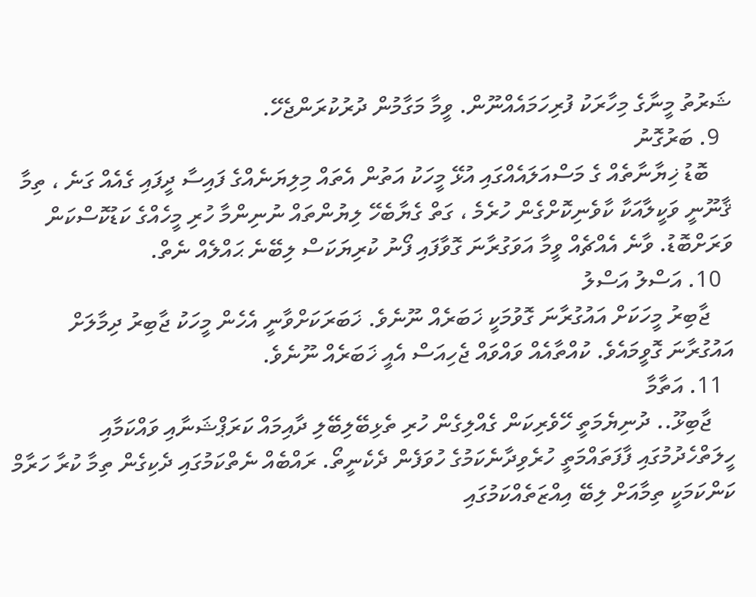ޝަރުތު މީނާގެ މިހާރަކު ފުރިހަމައެއްނޫން. ވީމާ މަގާމުން ދުރުކުރަންޖެހޭ.
  9. ބަރުގޮނު
    ބޮޑު ޚިޔާނާތެއް ގެ މަސްއަލައެއްގައި އުޅޭ މީހަކު އަތުން އެތައް މިލިޔަނެއްގެ ފައިސާ ދީފައި ގެއެއް ގަނެ ، ތިމާ ޤާނޫނީ ވަކީލާއަކާ ކާވެނިކޮށްގެން ހުރެމެ ، ގަތް ގެޔާބެހޭ ލިޔުންތައް ނުނިންމާ ހުރި މީހެއްގެ ކަޑުކޮސްކަން ވަރަށްބޮޑު. ވާނެ އެއްޗެއް ވީމާ އަވަގުރާނަ ގޮވާފައި ފޯނު ކުރިޔަކަސް ލިބޭނެ ޙައްލެއް ނެތް.
  10. އަސްލު އަސްލު
    ޖާބިރު މީހަކަށް އައުގުރާނަ ގޮވުމަކީ ޚަބަރެއް ނޫނެވެ. ޚަބަރަކަށްވާނީ އެހެން މީހަކު ޖާބިރު ދިމާލަށް އައުގުރާނަ ގޮވީމައެވެ. ކުއްތާއެއް ވައްވައް ޖެހިއަސް އެއީ ޚަބަރެއް ނޫނެވެ.
  11. އަތާމާ
    ޖާބިޅޫ.. ދުނިޔެމަތީ ހޭވެރިކަން ގެއްލިގެން ހުރި ތެޅިބޭލިބޭލި ދާއިމައް ކަރަޕްޝަނާއި ވައްކަމާއި ހީލަތްހެދުމުގައި ފާފަތައްމަތީ ހުރެވިދާނެކަމުގެ ހުވަފެން ދެކެނީތޯ. ރައްބެއް ނެތްކަމުގައި ދެކިގެން ތިމާ ކުރާ ހަރާމް ކަންކަމަކީ ތިމާއަށް ލިބޭ އިއްޒަތެއްކަމުގައި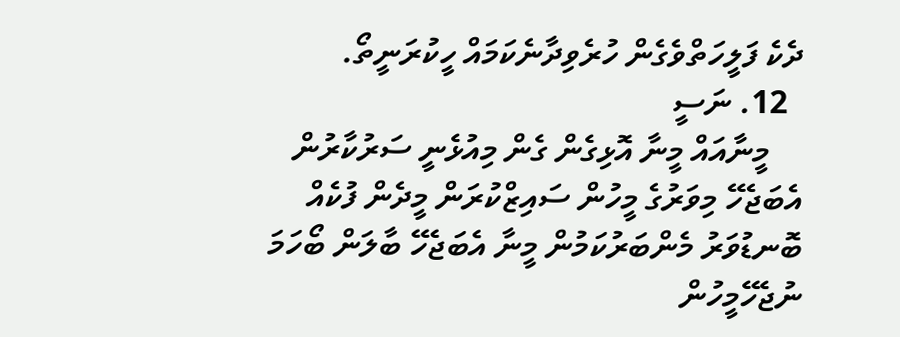ދެކެ ފަލީހަތްވެގެން ހުރެވިދާނެކަމައް ހީކުރަނީތޯ.
  12. ނަސީ
    މީނާއައް މީނާ އޮޅިގެން ގެން މިއުޅެނީ ސަރުކާރުން އެބަޖެހޭ މިވަރުގެ މީހުން ސައިޒްކުރަން މީދެން ފުކެއް ބޮނޑުވަރު މެންބަރުކަމުން މީނާ އެބަޖެހޭ ބާލަން ބޯހަމަ ނުޖެހޭމީހުން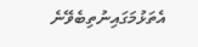އެތަޅުމަގައިނުތިބެވޭނެ